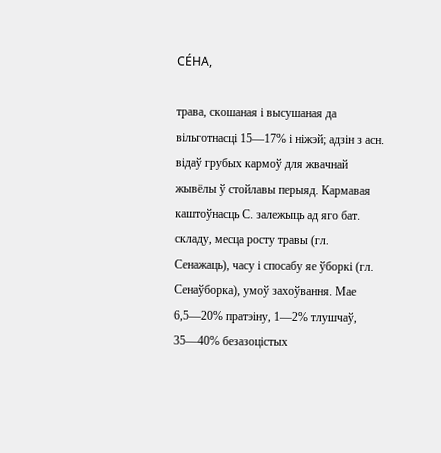СЕ́НА,

трава, скошаная і высушаная да вільготнасці 15—17% і ніжэй; адзін з асн. відаў грубых кармоў для жвачнай жывёлы ў стойлавы перыяд. Кармавая каштоўнасць С. залежыць ад яго бат. складу, месца росту травы (гл. Сенажаць), часу і спосабу яе ўборкі (гл. Сенаўборка), умоў захоўвання. Мае 6,5—20% пратэіну, 1—2% тлушчаў, 35—40% безазоцістых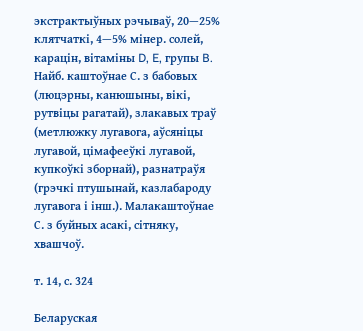экстрактыўных рэчываў, 20—25% клятчаткі, 4—5% мінер. солей, карацін, вітаміны D, E, групы B. Найб. каштоўнае С. з бабовых (люцэрны, канюшыны, вікі, рутвіцы рагатай), злакавых траў (метлюжку лугавога, аўсяніцы лугавой, цімафееўкі лугавой, купкоўкі зборнай), разнатраўя (грэчкі птушынай, казлабароду лугавога і інш.). Малакаштоўнае С. з буйных асакі, сітняку, хвашчоў.

т. 14, с. 324

Беларуская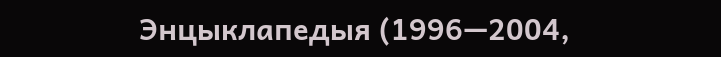Энцыклапедыя (1996—2004,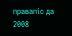правапіс да 2008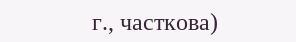г., часткова)